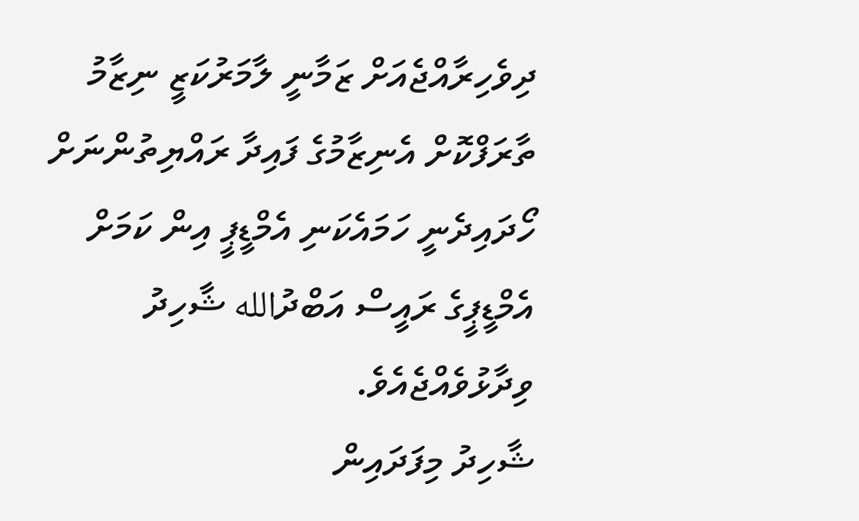ދިވެހިރާއްޖެއަށް ޒަމާނީ ލާމަރުކަޒީ ނިޒާމު ތާރަފްކޮށް އެނިޒާމުގެ ފައިދާ ރައްޔިތުންނަށް ހޯދައިދެނީ ހަމައެކަނި އެމްޑީޕީ އިން ކަމަށް އެމްޑީޕީގެ ރައީސް އަބްދުالله ޝާހިދު ވިދާޅުވެއްޖެއެވެ.
ޝާހިދު މިފަދައިން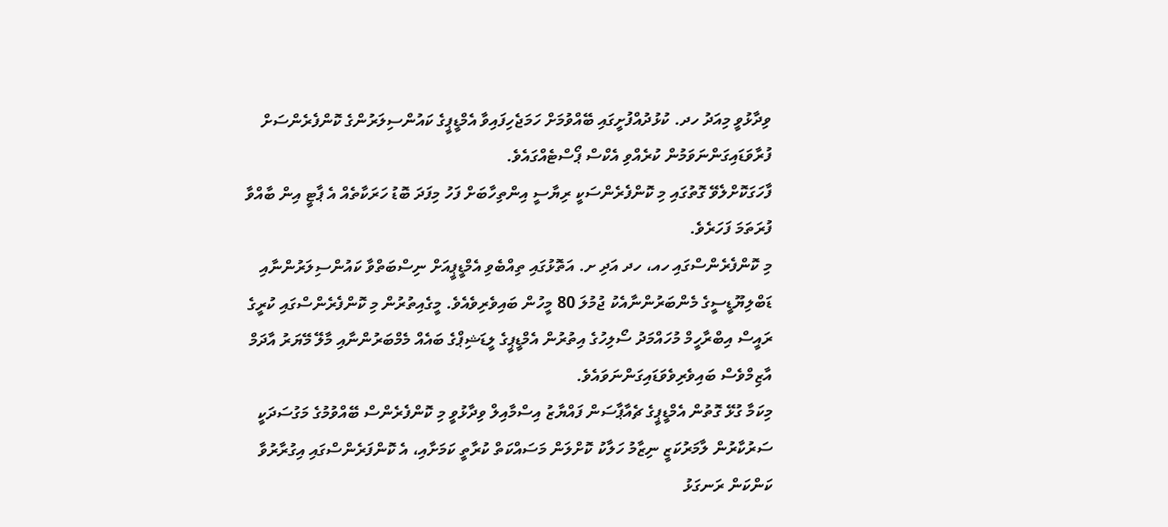ވިދާޅުވީ މިއަދު ހދ. ކުޅުދުއްފުށީގައި ބޭއްވުމަށް ހަމަޖެހިފައިވާ އެމްޑީޕީގެ ކައުންސިލަރުންގެ ކޮންފެރެންސަށް ފުރާވަޑައިގަންނަވަމުން ކުރެއްވި އެކްސް ޕޯސްޓެއްގައެވެ.
ފާހަގަކޮށްލެވޭ ގޮތުގައި މި ކޮންފެރެންސަކީ ރިޔާސީ އިންތިހާބަށް ފަހު މިފަދަ ބޮޑު ހަރަކާތެއް އެ ޕާޓީ އިން ބާއްވާ ފުރަތަމަ ފަހަރެވެ.
މި ކޮންފެރެންސްގައި ހއ، ހދ އަދި ށ. އަތޮޅުގައި ތިއްބެވި އެމްޑީޕީއަށް ނިސްބަތްވާ ކައުންސިލަރުންނާއި ޑަބްލިޔޫޑީސީގެ މެންބަރުންނާއެކު ޖުމުލަ 80 މީހުން ބައިވެރިވެއެވެ. މީގެއިތުރުން މި ކޮންފެރެންސްގައި ކުރީގެ ރައީސް އިބްރާހީމް މުހައްމަދު ސޯލިހުގެ އިތުރުން އެމްޑީޕީގެ ލީޑަޝިޕްގެ ބައެއް މެމްބަރުންނާއި މާލޭ މޭޔަރު އާދަމް އާޒިމްވެސް ބައިވެރިވެވަޑައިގަންނަވައެވެ.
މިކަމާ ގުޅޭ ގޮތުން އެމްޑީޕީގެ ޗެއާޕާސަން ފައްޔާޒު އިސްމާއިލް ވިދާޅުވީ މި ކޮންފެރެންސް ބޭއްވުމުގެ މަގުސަދަކީ ސަރުކާރުން ލާމަރުކަޒީ ނިޒާމު ހަލާކު ކޮށްލަން މަސައްކަތް ކުރާތީ ކަމަށާއި، އެ ކޮންފަރެންސްގައި އިގުރާރުވާ ކަންކަން ރަނގަޅު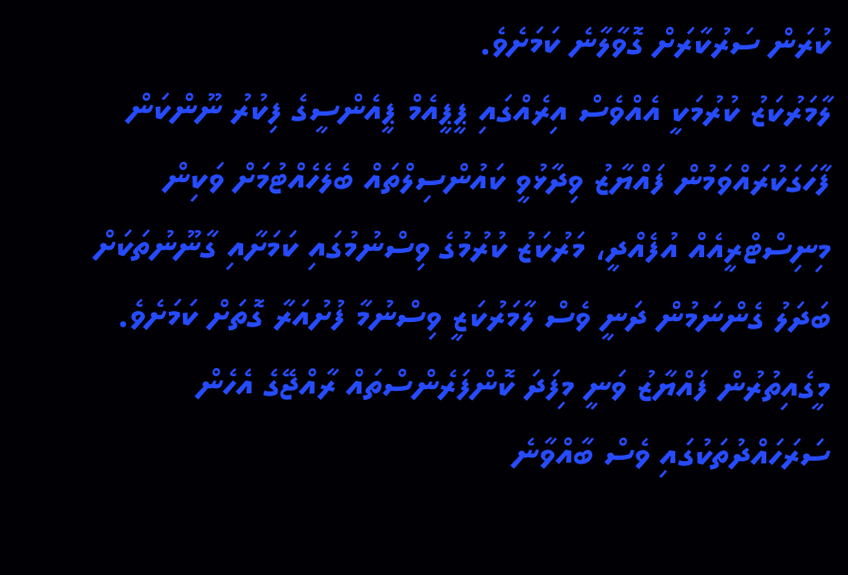ކުރަން ސަރުކާރަށް ގޮވާލާނެ ކަމަށެވެ.
ލާމަރުކަޒު ކުރުމަކީ އެއްވެސް އިރެއްގައި ޕީޕީއެމް ޕީއެންސީގެ ފިކުރު ނޫންކަން ފާހަގަކުރައްވަމުން ފައްޔާޒު ވިދާޅުވީ ކައުންސިލްތައް ބެލެހެއްޓުމަށް ވަކިން މިނިސްޓްރީއެއް އުފެއްދީ، މަރުކަޒު ކުރުމުގެ ވިސްނުމުގައި ކަމަށާއި ގާނޫނުތަކަށް ބަދަލު ގެންނަމުން ދަނީ ވެސް ލާމަރުކަޒީ ވިސްނުމާ ފުށުއަރާ ގޮތަށް ކަމަށެވެ.
މީގެއިތުރުން ފައްޔާޒު ވަނީ މިފަދަ ކޮންފަރެންސްތައް ރާއްޖޭގެ އެހެން ސަރަހައްދުތަކުގައި ވެސް ބާއްވާނެ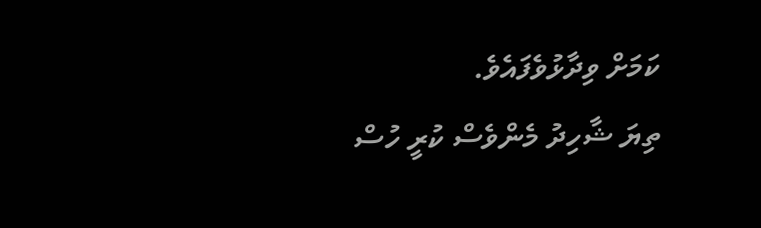ކަމަށް ވިދާޅުވެފައެވެ.
ތިޔަ ޝާހިދު މެންވެސް ކުރީ ހުސް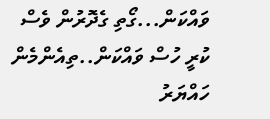ވައްކަން...ގޯތި ގެދޮރުން ވެސް ކުރީ ހުސް ވައްކަން..ތިއެންމެން ހައްޔަރު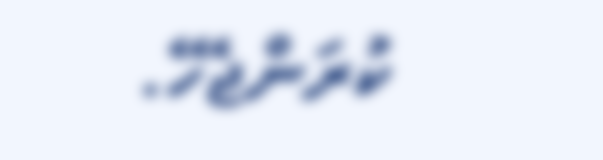ކުރަންޖެހޭ.